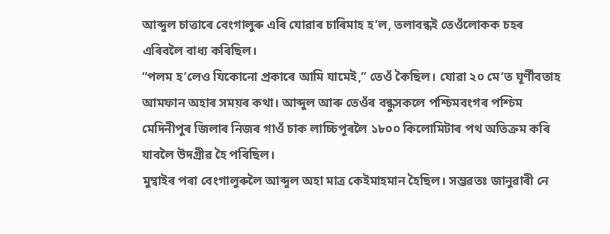আব্দুল চাত্তাৰে বেংগালুৰু এৰি যোৱাৰ চাৰিমাহ হ’ল, তলাবন্ধই তেওঁলোকক চহৰ এৰিবলৈ বাধ্য কৰিছিল।
“পলম হ’লেও যিকোনো প্ৰকাৰে আমি যামেই,” তেওঁ কৈছিল। যোৱা ২০ মে’ত ঘূৰ্ণীবতাহ আমফান অহাৰ সময়ৰ কথা। আব্দুল আৰু তেওঁৰ বন্ধুসকলে পশ্চিমবংগৰ পশ্চিম মেদিনীপুৰ জিলাৰ নিজৰ গাওঁ চাক লাচ্চিপূৰলৈ ১৮০০ কিলোমিটাৰ পথ অতিক্ৰম কৰি যাবলৈ উদগ্ৰীৱ হৈ পৰিছিল।
মুম্বাইৰ পৰা বেংগালুৰুলৈ আব্দুল অহা মাত্ৰ কেইমাহমান হৈছিল। সম্ভৱতঃ জানুৱাৰী নে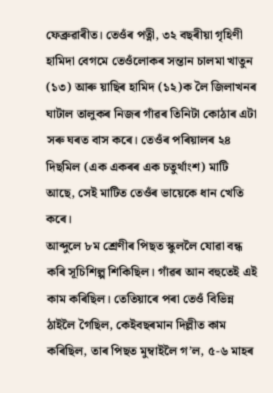ফেব্ৰুৱাৰীত। তেওঁৰ পত্নী, ৩২ বছৰীয়া গৃহিণী হামিদা বেগমে তেওঁলোকৰ সন্তান চালমা খাতুন (১৩) আৰু য়াছিৰ হামিদ (১২)ক লৈ জিলাখনৰ ঘাটাল তালুকৰ নিজৰ গাঁৱৰ তিনিটা কোঠাৰ এটা সৰু ঘৰত বাস কৰে। তেওঁৰ পৰিয়ালৰ ২৪ দিছমিল (এক একৰৰ এক চতুৰ্থাংশ) মাটি আছে, সেই মাটিত তেওঁৰ ভায়েকে ধান খেতি কৰে।
আব্দুলে ৮ম শ্ৰেণীৰ পিছত স্কুললৈ যোৱা বন্ধ কৰি সূচিশিল্প শিকিছিল। গাঁৱৰ আন বহুতেই এই কাম কৰিছিল। তেতিয়াৰে পৰা তেওঁ বিভিন্ন ঠাইলৈ গৈছিল, কেইবছৰমান দিল্লীত কাম কৰিছিল, তাৰ পিছত মুম্বাইলৈ গ’ল, ৫-৬ মাহৰ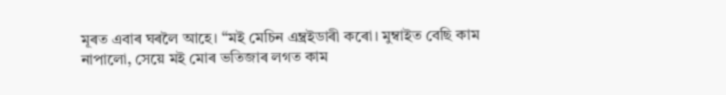মূৰত এবাৰ ঘৰলৈ আহে। “মই মেচিন এম্ব্ৰইডাৰী কৰো। মুম্বাইত বেছি কাম নাপালো, সেয়ে মই মোৰ ভতিজাৰ লগত কাম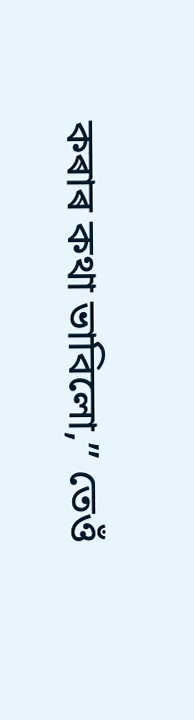কৰাৰ কথা ভাবিলো,” তেওঁ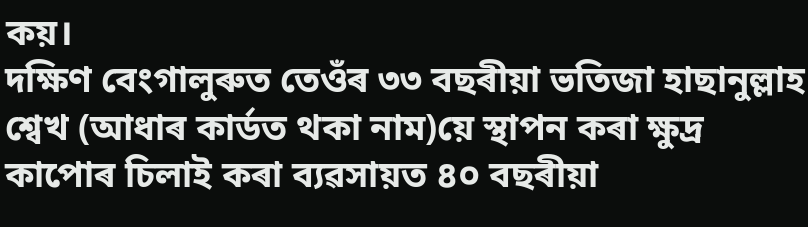কয়।
দক্ষিণ বেংগালুৰুত তেওঁৰ ৩৩ বছৰীয়া ভতিজা হাছানুল্লাহ শ্বেখ (আধাৰ কাৰ্ডত থকা নাম)য়ে স্থাপন কৰা ক্ষুদ্ৰ কাপোৰ চিলাই কৰা ব্যৱসায়ত ৪০ বছৰীয়া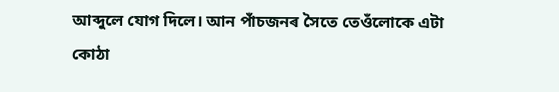আব্দুলে যোগ দিলে। আন পাঁচজনৰ সৈতে তেওঁলোকে এটা কোঠা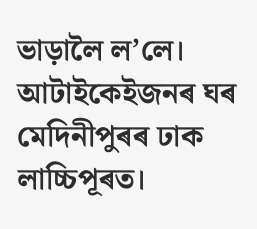ভাড়ালৈ ল’লে। আটাইকেইজনৰ ঘৰ মেদিনীপুৰৰ ঢাক লাচ্চিপূৰত।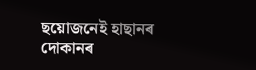ছয়োজনেই হাছানৰ দোকানৰ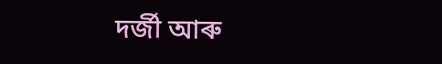দৰ্জী আৰু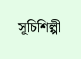সূচিশিল্পী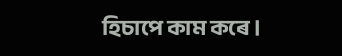হিচাপে কাম কৰে।